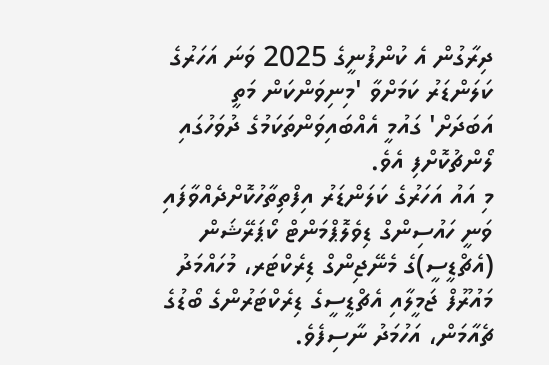ދިރާގުން އެ ކުންފުނީގެ 2025 ވަނަ އަހަރުގެ ކަލަންޑަރު ކަމަށްވާ 'މިނިވަންކަން މަތީ އަބަދަށް' ގައުމީ އެއްބައިވަންތަކަމުގެ ދުވަހުގައި ލޯންޗުކޮށްފި އެވެ.
މި އައު އަހަރުގެ ކަލަންޑަރު އިފްތިތާހުކޮށްދެއްވާފައި ވަނީ ހައުސިންގް ޑިވެލޮޕްމަންޓް ކޯޕަރޭޝަން (އެޗްޑީސީ)ގެ މެނޭޖިންގް ޑިރެކްޓަރ، މުހައްމަދު މައުރޫފް ޖަމީލާއި އެޗްޑީސީގެ ޑިރެކްޓަރުންގެ ބޯޑުގެ ޗެއާމަން، އަހުމަދު ނާސިފެވެ.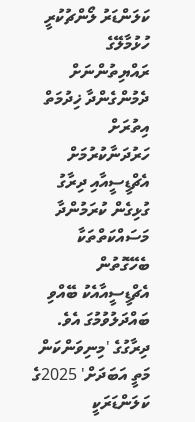ކަލަންޑަރު ލޯންޗުކުރީ ހުޅުމާލޭގެ ރައްޔިތުންނަށް ދެމުންގެންދާ ޚިދުމަތް އިތުރަށް ހަރުދަނާކުރުމަށް އެޗްޑީސީއާއި ދިރާގު ގުޅިގެން ކުރަމުންދާ މަސައްކަތްތަކާ ބެހޭގޮތުން އެޗްޑީސީއާއެކު ބޭއްވި ބައްދަލުވުމުގަ އެވެ.
ދިރާގުގެ 'މިނިވަންކަން މަތީ އަބަދަށް' 2025ގެ ކަލަންޑަރަކީ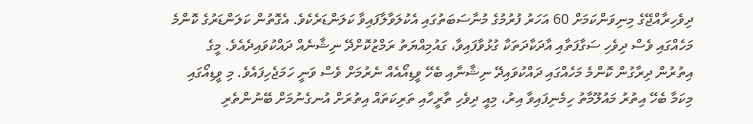ދިވެހިރާއްޖޭގެ މިނިވަންކަމަށް 60 އަހަރު ފުރުމުގެ މުނާސަބަތުގައި އެކުލަވާލާފައިވާ ކަލަންޑަރެކެވެ. އެގޮތުން ކަލަންޑަރުގެ ކޮންމެ މަހެއްގައި ވެސް ދިވެހި ސަގާފަތާއި އާދަކާދަތަކާ ގުޅުވާފައިވާ، ގައުމިއްޔަތު ރަމްޒުކޮށްދޭ ނިޝާނެއް ދައްކުވައިދެއެވެ. މީގެ އިތުރުން ދިރާގުން ކޮންމެ މަހެއްގައި ދައްކުވައިދޭ ނިޝާނާއި ބެހޭ ވީޑިއޯއެއް ނެރުމަށް ވެސް ވަނީ ހަމަޖެހިފައެވެ. މި ވީޑިއޯގައި މިކަމާ ބެހޭ އިތުރު މައުލޫމާތު ހިމެނިފައިވާ އިރު، މިއީ ދިވެހި ތާރީހާއި ތަރިކަތައް އިތުރަށް އުނގެނުމަށް ބޭނުންތެރި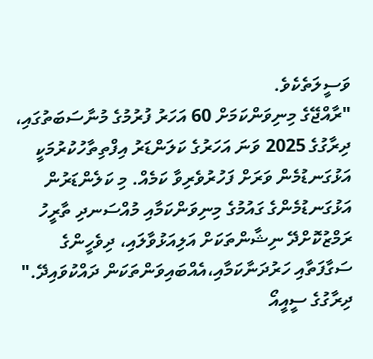ވަސީލަތެކެވެ.
"ރާއްޖޭގެ މިނިވަންކަމަށް 60 އަހަރު ފުރުމުގެ މުނާސަބަތުގައި، ދިރާގުގެ 2025 ވަނަ އަހަރުގެ ކަލަންޑަރު އިފްތިތާހުކުރުމަކީ އަޅުގަނޑުމެން ވަރަށް ފަހުރުވެރިވާ ކަމެއް. މި ކަލެންޑަރުން އަޅުގަނޑުމެންގެ ގައުމުގެ މިނިވަންކަމާއި މުއްސަނދި ތާރީހު ރަމްޒުކޮށްދޭ ނިޝާންތަކަށް އަލިއަޅުވާލައި، ދިވެހީންގެ ސަގާފަތާއި ހަރުދަނާކަމާއި،އެއްބައިވަންތަކަން ދައްކުވައިދޭ." ދިރާގުގެ ސީއީއޯ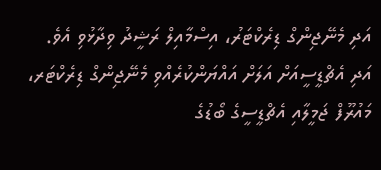އަދި މެނޭޖިންގް ޑިރެކްޓަރު، އިސްމާއިލް ރަޝީދު ވިދާޅުވި އެވެ.
އަދި އެޗްޑީސީއަށް އަލަށް އައްޔަންކުރެއްވި މެނޭޖިންގް ޑިރެކްޓަރ، މައުރޫފް ޖަމީލާއި އެޗްޑީސީގެ ބޯޑުގެ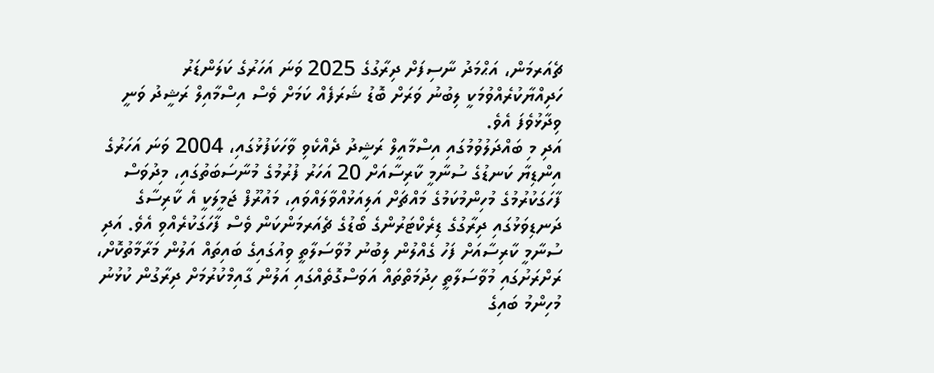ޗެއަރމަން، އަޙްމަދު ނާސިފަށް ދިރާގުގެ 2025 ވަނަ އަހަރުގެ ކަލަންޑަރު ހަދިއްޔާކުރެއްވުމަކީ ލިބުނު ވަރަށް ބޮޑު ޝަރަފެއް ކަމަށް ވެސް އިސްމާއިލް ރަޝީދު ވަނީ ވިދާޅުވެފަ އެވެ.
އަދި މި ބައްދަލުވުމުގައި އިސްމާއީލް ރަޝީދު ދެއްކެވި ވާހަކަފުޅުގައި، 2004 ވަނަ އަހަރުގެ އިންޑިޔާ ކަނޑުގެ ސުނާމީ ކާރިސާއަށް 20 އަހަރު ފުރުމުގެ މުނާސަބަތުގައި، މިދުވަސް ފާހަގަކުރުމުގެ މުހިންމުކަމުގެ މައްޗަށް އަލިއަޅުއްވާލައްވައި، މައުރޫފް ޖަމީލަކީ އެ ކާރިސާގެ ދަނޑިވަޅުގައި ދިރާގުގެ ޑިރެކްޓަރުންގެ ބޯޑުގެ ޗެއަރމަންކަން ވެސް ފާހަގަކުރެއްވި އެވެ. އަދި ސުނާމީ ކާރިސާއަށް ފަހު ގެއްލުން ލިބުނު މުވާސަލާތީ ވިއުގައިގެ ބައިތައް އަލުން މަރާމާތުކޮށް، ރަށްރަށުގައި މުވާސަލާތީ ހިދުމަތްތައް އަވަސްގޮތެއްގައި އަލުން ގާއިމްކުރުމަށް ދިރާގުން ކުޅުނު މުހިންމު ބައިގެ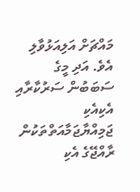މައްޗަށް އަލިއަޅުވާލި އެވެ. އަދި މީގެ ސަބަބުން ސަރުކާރާއި އެކިއެކި ޖަމިއްޔާޖަމާއަތްތަކުން ރާއްޖޭގެ އެކި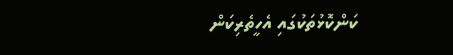ކަންކޮޅުތަކުގައި އެހީތެރިކަން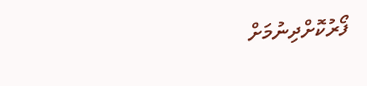ފޯރުކޮށްދިނުމަށް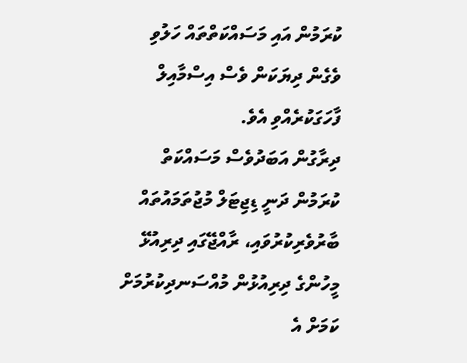ކުރަމުން އައި މަސައްކަތްތައް ހަލުވި ވެގެން ދިޔަކަން ވެސް އިސްމާއިލް ފާހަގަކުރެއްވި އެވެ.
ދިރާގުން އަބަދުވެސް މަސައްކަތް ކުރަމުން ދަނީ ޑިޖިޓަލް މުޖުތަމައުތައް ބާރުވެރިކުރުވައި، ރާއްޖޭގައި ދިރިއުޅޭ މީހުންގެ ދިރިއުޅުން މުއްސަނދިކުރުމަށް ކަމަށް އެ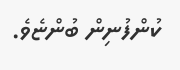ކުންފުނިން ބުންޏެވެ.